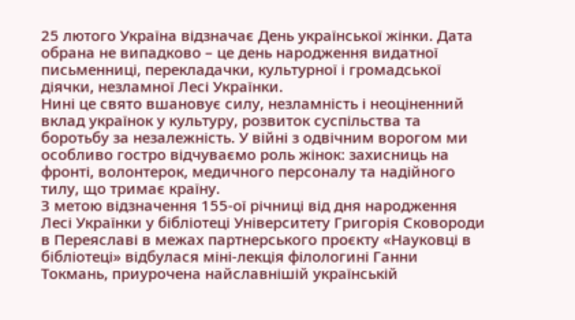25 лютого Україна відзначає День української жінки. Дата обрана не випадково – це день народження видатної письменниці, перекладачки, культурної і громадської діячки, незламної Лесі Українки.
Нині це свято вшановує силу, незламність і неоціненний вклад українок у культуру, розвиток суспільства та боротьбу за незалежність. У війні з одвічним ворогом ми особливо гостро відчуваємо роль жінок: захисниць на фронті, волонтерок, медичного персоналу та надійного тилу, що тримає країну.
З метою відзначення 155-ої річниці від дня народження Лесі Українки у бібліотеці Університету Григорія Сковороди в Переяславі в межах партнерського проєкту «Науковці в бібліотеці» відбулася міні-лекція філологині Ганни Токмань, приурочена найславнішій українській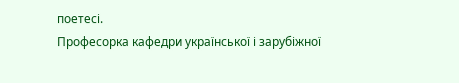поетесі.
Професорка кафедри української і зарубіжної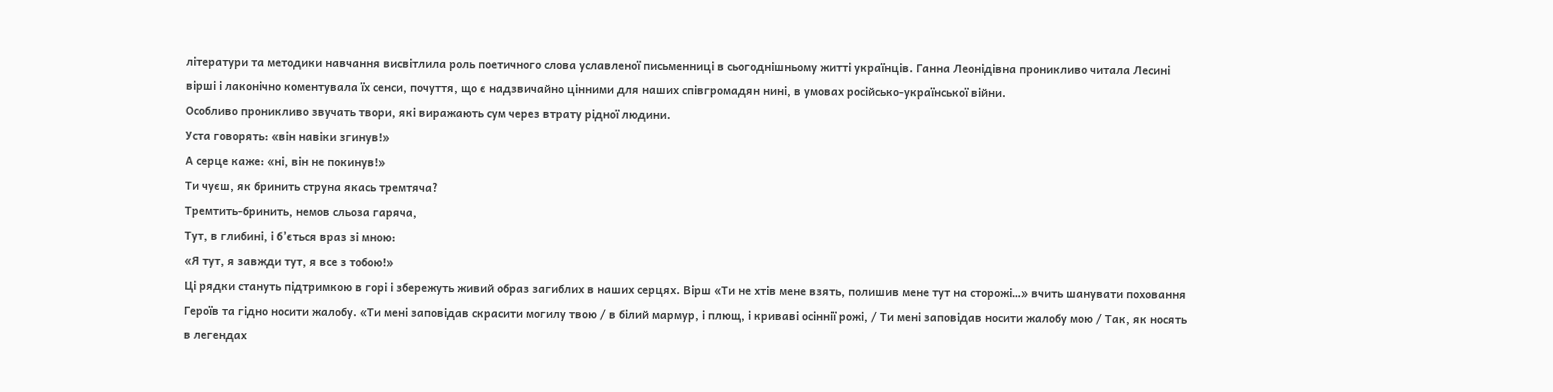літератури та методики навчання висвітлила роль поетичного слова уславленої письменниці в сьогоднішньому житті українців. Ганна Леонідівна проникливо читала Лесині вірші і лаконічно коментувала їх сенси, почуття, що є надзвичайно цінними для наших співгромадян нині, в умовах російсько-української війни.
Особливо проникливо звучать твори, які виражають сум через втрату рідної людини.
Уста говорять: «він навіки згинув!»
А серце каже: «ні, він не покинув!»
Ти чуєш, як бринить струна якась тремтяча?
Тремтить-бринить, немов сльоза гаряча,
Тут, в глибині, і б’ється враз зі мною:
«Я тут, я завжди тут, я все з тобою!»
Ці рядки стануть підтримкою в горі і збережуть живий образ загиблих в наших серцях. Вірш «Ти не хтів мене взять, полишив мене тут на сторожі…» вчить шанувати поховання Героїв та гідно носити жалобу. «Ти мені заповідав скрасити могилу твою / в білий мармур, і плющ, і криваві осіннії рожі, / Ти мені заповідав носити жалобу мою / Так, як носять в легендах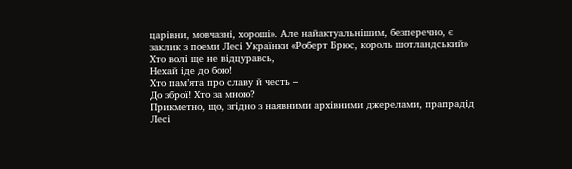царівни, мовчазні, хороші». Але найактуальнішим, безперечно, є заклик з поеми Лесі Українки «Роберт Брюс, король шотландський»
Хто волі ще не відцуравсь,
Нехай іде до бою!
Хто пам’ята про славу й честь –
До зброї! Хто за мною?
Прикметно, що, згідно з наявними архівними джерелами, прапрадід Лесі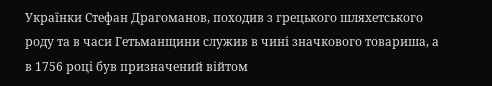Українки Стефан Драгоманов, походив з грецького шляхетського роду та в часи Гетьманщини служив в чині значкового товариша, а в 1756 році був призначений війтом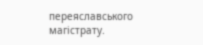переяславського магістрату.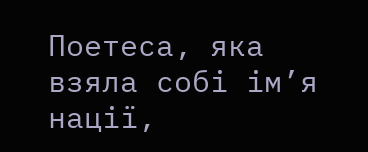Поетеса, яка взяла собі ім’я нації,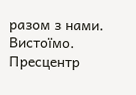разом з нами. Вистоїмо.
Пресцентр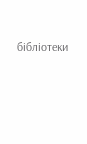бібліотеки